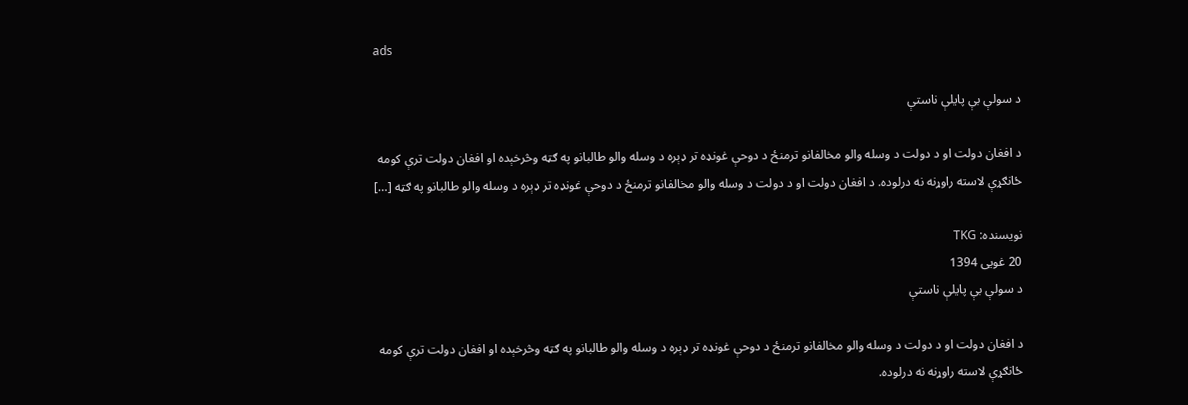ads

د سولې بې پايلې ناستې

د افغان دولت او د دولت د وسله والو مخالفانو ترمنځ د دوحې غونډه تر ډېره د وسله والو طالبانو په ګټه وڅرخېده او افغان دولت ترې کومه ځانګړې لاسته راوړنه نه درلوده. د افغان دولت او د دولت د وسله والو مخالفانو ترمنځ د دوحې غونډه تر ډېره د وسله والو طالبانو په ګټه […]

نویسنده: TKG
20 غویی 1394
د سولې بې پايلې ناستې

د افغان دولت او د دولت د وسله والو مخالفانو ترمنځ د دوحې غونډه تر ډېره د وسله والو طالبانو په ګټه وڅرخېده او افغان دولت ترې کومه ځانګړې لاسته راوړنه نه درلوده.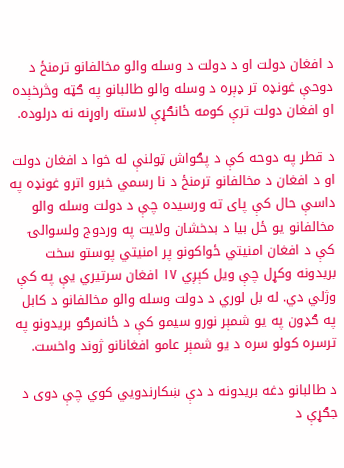د افغان دولت او د دولت د وسله والو مخالفانو ترمنځ د دوحې غونډه تر ډېره د وسله والو طالبانو په ګټه وڅرخېده او افغان دولت ترې کومه ځانګړې لاسته راوړنه نه درلوده.

د قطر په دوحه کې د پګواش ټولنې له خوا د افغان دولت او د افغان د مخالفانو ترمنځ د نا رسمي خبرو اترو غونډه په داسې حال کې پای ته ورسیده چې د دولت وسله والو مخالفانو یو ځل بیا د بدخشان ولایت په وردوج ولسوالۍ کې د افغان امنیتي ځواکونو پر امنیتي پوستو سخت بریدونه وکړل چې ویل کېږي ۱۷ افغان سرتيري يې په کې وژلي دي. له بل لوري د دولت وسله والو مخالفانو د کابل په ګډون په یو شمېر نورو سیمو کې د ځانمرګو بریدونو په ترسره کولو سره د یو شمېر عامو افغانانو ژوند واخست.

د طالبانو دغه بریدونه د دې ښکارندويي کوي چې دوی د جګړې د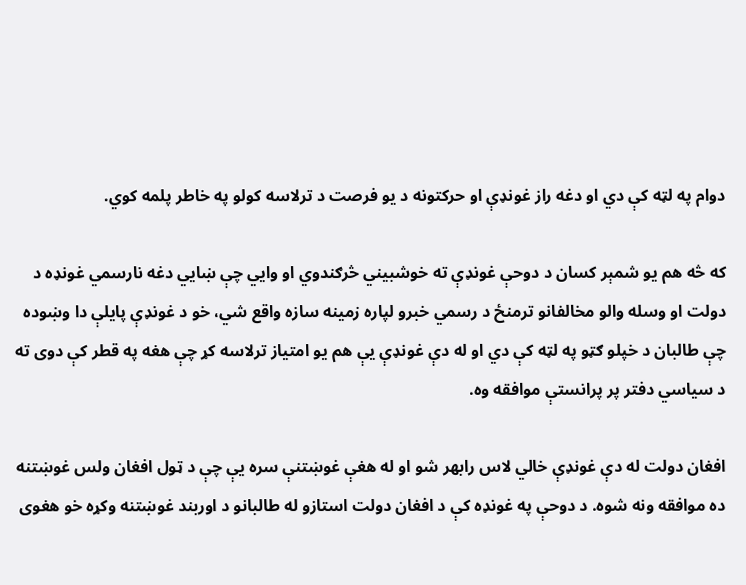دوام په لټه کې دي او دغه راز غونډې او حرکتونه د یو فرصت د ترلاسه کولو په خاطر پلمه کوي.

که څه هم یو شمېر کسان د دوحې غونډې ته خوشبيني څرګندوي او وايي چې ښايي دغه نارسمي غونډه د دولت او وسله والو مخالفانو ترمنځ د رسمي خبرو لپاره زمینه سازه واقع شي، خو د غونډې پایلې دا وښوده چې طالبان د خپلو ګټو په لټه کې دي او له دې غونډې يې هم یو امتیاز ترلاسه کړ چې هغه په قطر کې دوی ته د سیاسي دفتر پر پرانستې موافقه وه.

افغان دولت له دې غونډې خالي لاس رابهر شو او له هغې غوښتنې سره يې چې د ټول افغان ولس غوښتنه ده موافقه ونه شوه. د دوحې په غونډه کې د افغان دولت استازو له طالبانو د اوربند غوښتنه وکړه خو هغوی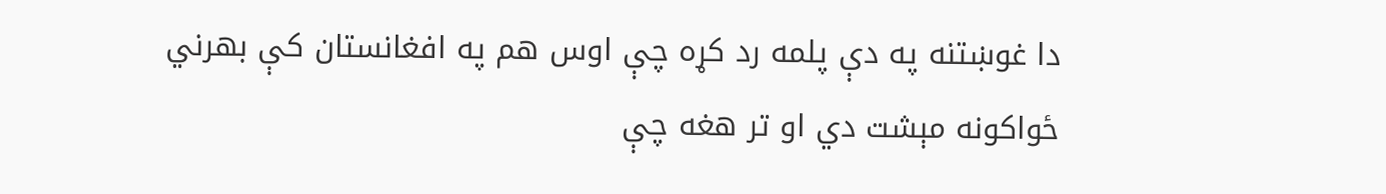دا غوښتنه په دې پلمه رد کړه چې اوس هم په افغانستان کې بهرني ځواکونه مېشت دي او تر هغه چې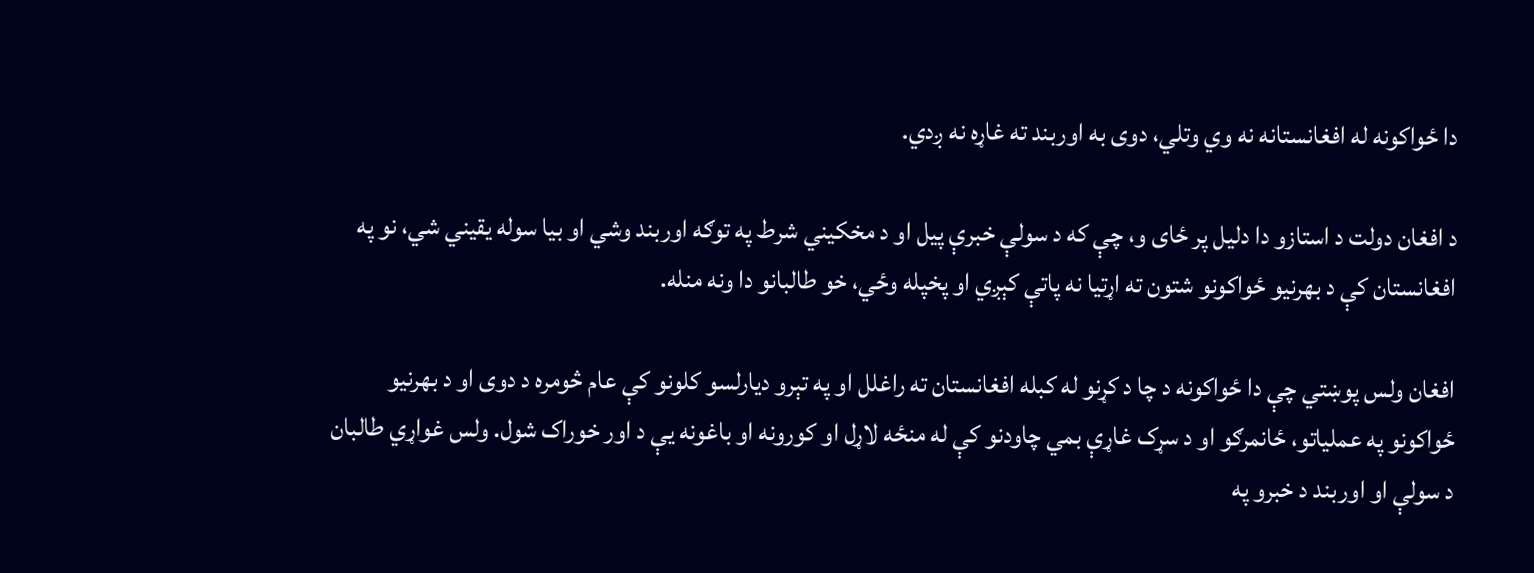دا ځواکونه له افغانستانه نه وي وتلي، دوی به اوربند ته غاړه نه ږدي.

د افغان دولت د استازو دا دلیل پر ځای و، چې که د سولې خبرې پیل او د مخکيني شرط په توګه اوربند وشي او بیا سوله یقیني شي، نو په افغانستان کې د بهرنیو ځواکونو شتون ته اړتیا نه پاتې کېږي او پخپله وځي، خو طالبانو دا ونه منله.

افغان ولس پوښتي چې دا ځواکونه د چا د کړنو له کبله افغانستان ته راغلل او په تېرو دیارلسو کلونو کې عام څومره د دوی او د بهرنیو ځواکونو په عملیاتو، ځانمرګو او د سړک غاړې بمي چاودنو کې له منځه لاړل او کورونه او باغونه يې د اور خوراک شول. ولس غواړي طالبان د سولې او اوربند د خبرو په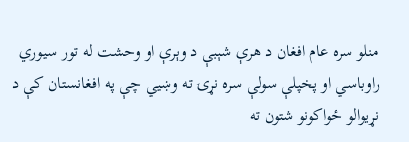منلو سره عام افغان د هرې شېبې د وېرې او وحشت له تور سیوري راوباسي او پخپلې سولې سره نړۍ ته وښيي چې په افغانستان کې د نړیوالو ځواکونو شتون ته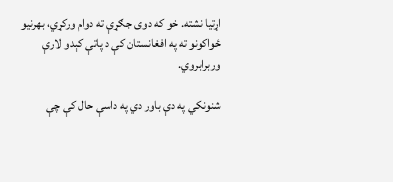اړتیا نشته. خو که دوی جګړې ته دوام ورکړي، بهرنیو ځواکونو ته په افغانستان کې د پاتې کېدو لارې وربرابروي.

شنونکي په دې باور دي په داسې حال کې چې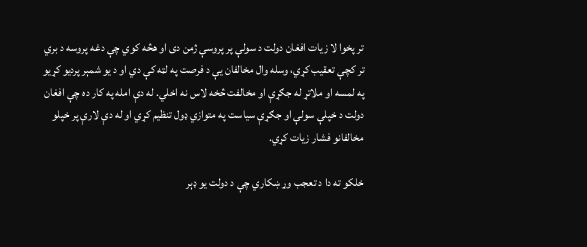تر پخوا لا زیات افغان دولت د سولې پر پروسې ژمن دی او هڅه کوي چې دغه پروسه د بري تر کچې تعقیب کړي، وسله وال مخالفان يې د فرصت په لټه کې دي او د یو شمېر پردیو کړیو په لمسه او ملاتړ له جګړې او مخالفت څخه لاس نه اخلي. له دې امله په کار ده چې افغان دولت د خپلې سولې او جګړې سیاست په متوازي ډول تنظیم کړي او له دې لارې پر خپلو مخالفانو فشار زیات کړي.

خلکو ته دا د تعجب وړ ښکاري چې د دولت یو ډېر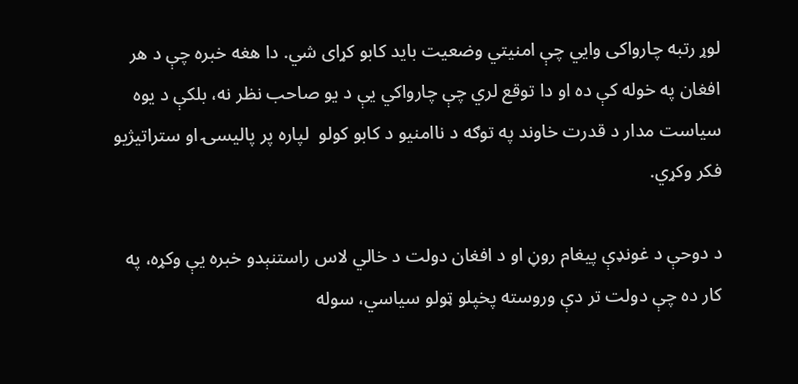لوړ رتبه چارواکی وايي چې امنیتي وضعیت باید کابو کړای شي. دا هغه خبره چې د هر افغان په خوله کې ده او دا توقع لري چې چارواکي يې د یو صاحب نظر نه، بلکې د یوه سیاست مدار د قدرت خاوند په توګه د ناامنیو د کابو کولو  لپاره پر پالیسۍ او ستراتيژیو فکر وکړي.

د دوحې د غونډې پیغام روڼ او د افغان دولت د خالي لاس راستنېدو خبره يې وکړه، په کار ده چې دولت تر دې وروسته پخپلو ټولو سياسي، سوله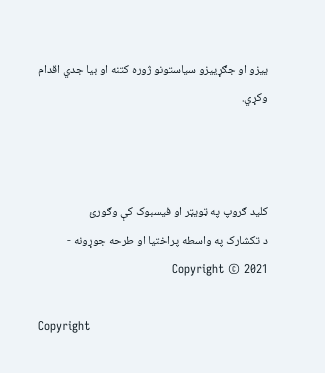ييزو او جګړیيزو سیاستونو ژوره کتنه او بیا جدي اقدام وکړي.



کلید ګروپ په ټویټر او فیسبوک کې وګورئ
د تکشارک په واسطه پراختیا او طرحه جوړونه - Copyright © 2021

Copyright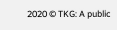2020 © TKG: A public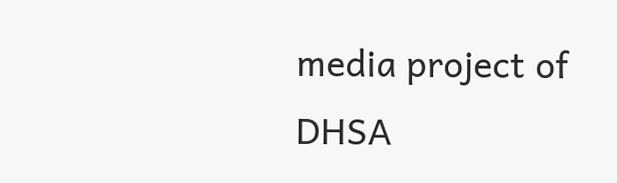media project of DHSA